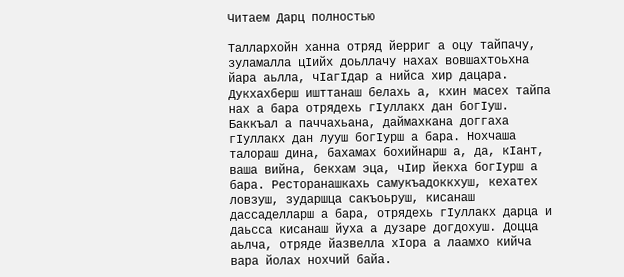Читаем Дарц полностью

Таллархойн ханна отряд йерриг а оцу тайпачу, зуламалла цIийх доьллачу нахах вовшахтоьхна йара аьлла, чIагIдар а нийса хир дацара. Дукхахберш ишттанаш белахь а, кхин масех тайпа нах а бара отрядехь гIуллакх дан богIуш. Баккъал а паччахьана, даймахкана доггаха гIуллакх дан лууш богIурш а бара. Нохчаша талораш дина, бахамах бохийнарш а, да, кIант, ваша вийна, бекхам эца, чIир йекха богIурш а бара. Ресторанашкахь самукъадоккхуш, кехатех ловзуш, зударшца сакъоьруш, кисанаш дассаделларш а бара, отрядехь гIуллакх дарца и даьсса кисанаш йуха а дузаре догдохуш. Доцца аьлча, отряде йазвелла хIора а лаамхо кийча вара йолах нохчий байа.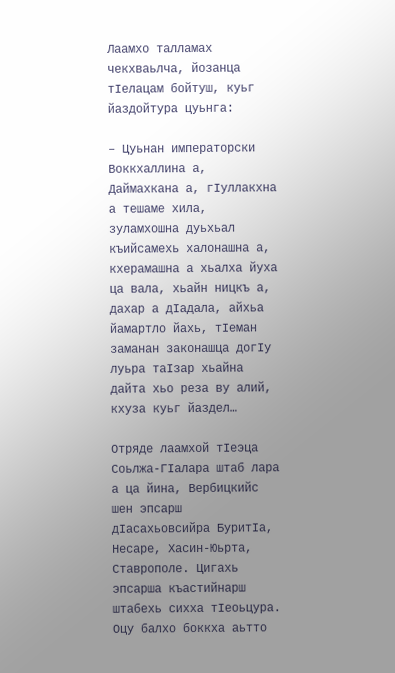Лаамхо талламах чекхваьлча, йозанца тIелацам бойтуш, куьг йаздойтура цуьнга:

– Цуьнан императорски Воккхаллина а, Даймахкана а, гIуллакхна а тешаме хила, зуламхошна дуьхьал къийсамехь халонашна а, кхерамашна а хьалха йуха ца вала, хьайн ницкъ а, дахар а дIадала, айхьа йамартло йахь, тIеман заманан законашца догIу луьра таIзар хьайна дайта хьо реза ву алий, кхуза куьг йаздел…

Отряде лаамхой тIеэца Соьлжа-ГIалара штаб лара а ца йина, Вербицкийс шен эпсарш дIасахьовсийра БуритIа, Несаре, Хасин-Юьрта, Ставрополе. Цигахь эпсарша къастийнарш штабехь сихха тIеоьцура. Оцу балхо боккха аьтто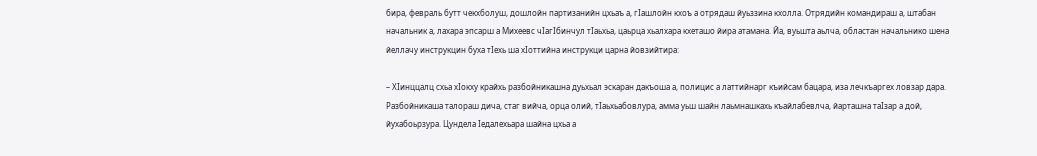бира, февраль бутт чекхболуш, дошлойн партизанийн цхьаъ а, гIашлойн кхоъ а отрядаш йуьззина кхолла. Отрядийн командираш а, штабан начальник а, лахара эпсарш а Михеевс чIагIбинчул тIаьхьа, цаьрца хьалхара кхеташо йира атамана. Йа, вуьшта аьлча, областан начальнико шена йеллачу инструкцин буха тIехь ша хIоттийна инструкци царна йовзийтира:

– ХIинццалц схьа хIокху крайхь разбойникашна дуьхьал эскаран дакъоша а, полицис а латтийнарг къийсам бацара, иза лечкъаргех ловзар дара. Разбойникаша талораш дича, стаг вийча, орца олий, тIаьхьабовлура, амма уьш шайн лаьмнашкахь къайлабевлча, йарташна таIзар а дой, йухабоьрзура. Цундела Iедалехьара шайна цхьа а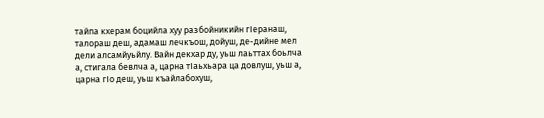тайпа кхерам боцийла хуу разбойникийн гIеранаш, талораш деш, адамаш лечкъош, дойуш, де-дийне мел дели алсамйуьйлу. Вайн декхар ду, уьш лаьттах боьлча а, стигала бевлча а, царна тIаьхьара ца довлуш, уьш а, царна гIo деш, уьш къайлабохуш,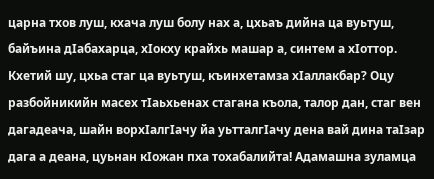царна тхов луш, кхача луш болу нах а, цхьаъ дийна ца вуьтуш, байъина дIабахарца, хIокху крайхь машар а, синтем а хIоттор. Кхетий шу, цхьа стаг ца вуьтуш, къинхетамза хIаллакбар? Оцу разбойникийн масех тIаьхьенах стагана къола, талор дан, стаг вен дагадеача, шайн ворхIалгIачу йа уьтталгIачу дена вай дина таIзар дага а деана, цуьнан кIожан пха тохабалийта! Адамашна зуламца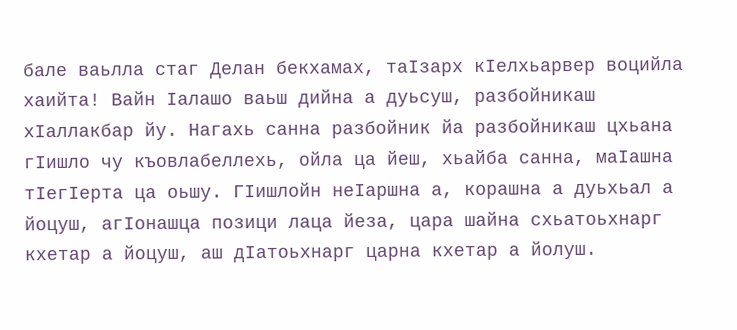бале ваьлла стаг Делан бекхамах, таIзарх кIелхьарвер воцийла хаийта! Вайн Iалашо ваьш дийна а дуьсуш, разбойникаш хIаллакбар йу. Нагахь санна разбойник йа разбойникаш цхьана гIишло чу къовлабеллехь, ойла ца йеш, хьайба санна, маIашна тIегIерта ца оьшу. ГIишлойн неIаршна а, корашна а дуьхьал а йоцуш, агIонашца позици лаца йеза, цара шайна схьатоьхнарг кхетар а йоцуш, аш дIатоьхнарг царна кхетар а йолуш.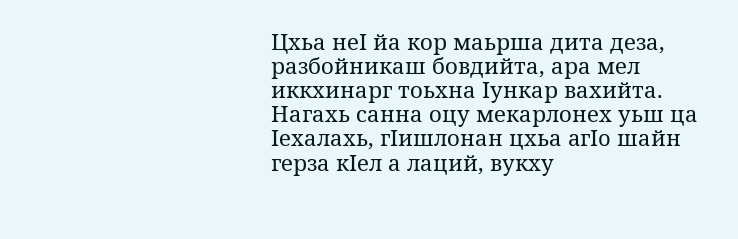Цхьа неI йа кор маьрша дита деза, разбойникаш бовдийта, ара мел иккхинарг тоьхна Iункар вахийта. Нагахь санна оцу мекарлонех уьш ца Iехалахь, гIишлонан цхьа aгIo шайн герза кIел а лаций, вукху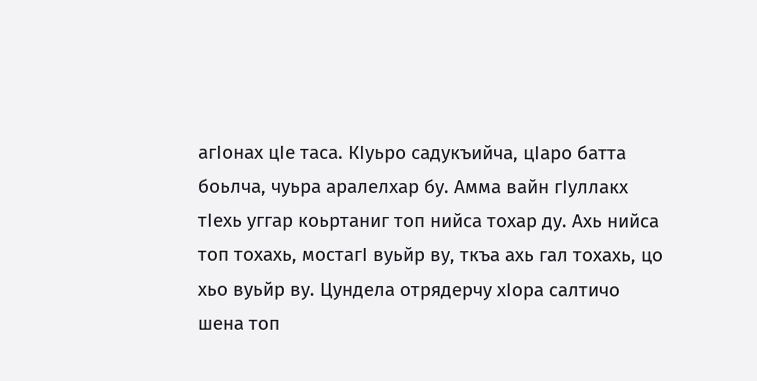агIонах цIе таса. КIуьро садукъийча, цIаро батта боьлча, чуьра аралелхар бу. Амма вайн гIуллакх тIехь уггар коьртаниг топ нийса тохар ду. Ахь нийса топ тохахь, мостагI вуьйр ву, ткъа ахь гал тохахь, цо хьо вуьйр ву. Цундела отрядерчу хIора салтичо шена топ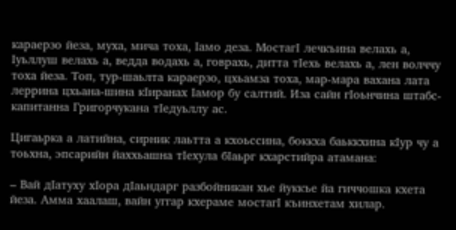караерзо йеза, муха, мича тоха, Iамо деза. МостагI лечкъина велахь а, Iуьллуш велахь а, ведда водахь а, говрахь, дитта тIехь велахь а, лен волччу тоха йеза. Топ, тур-шаьлта караерзо, цхьамза тоха, мар-мара вахана лата леррина цхьана-шина кIиранах Iaмop бу салтий. Иза сайн гIоьнчина штабс-капитанна Григорчукана тIедуьллу ас.

Цигаьрка а латийна, сирник лаьтта а кхоьссина, боккха баьккхина кIур чу а тоьхна, эпсарийн йаххьашна тIехула бIаьрг кхарстийра атамана:

– Вай дIатуху xIоpa дIаьндарг разбойникан хье йуккъе йа гиччошка кхета йеза. Aмма хаалаш, вaйн уггар кхераме мостагI къинхетам хилар.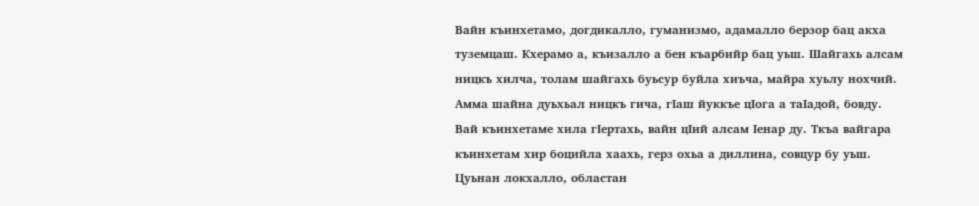Вайн къинхетамо, догдикалло, гуманизмо, адамалло берзор бац акха туземцаш. Кхерамо а, къизалло а бен къарбийр бац уьш. Шайгахь алсам ницкъ хилча, толам шайгахь буьсур буйла хиъча, майра хуьлу нохчий. Амма шайна дуьхьал ницкъ гича, гIаш йуккъе цIога а таIадой, бовду. Вай къинхетаме хила гIертахь, вайн цIий алсам Iенар ду. Ткъа вайгара къинхетам хир боцийла хаахь, герз охьа а диллина, совцур бу уьш. Цуьнан локхалло, областан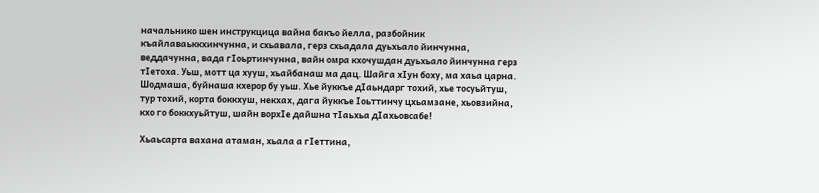начальнико шен инструкцица вайна бакъо йелла, разбойник къайлаваьккхинчунна, и схьавала, герз схьадала дуьхьало йинчунна, веддачунна, вада гIоьртинчунна, вайн омра кхочушдан дуьхьало йинчунна герз тIетоха. Уьш, мотт ца хууш, хьайбанаш ма дац. Шайга хIyн боху, ма хаьа царна. Шодмаша, буйнаша кхерор бу уьш. Хье йуккъе дIаьндарг тохий, хье тосуьйтуш, тур тохий, корта боккхуш, некхах, дага йуккъе Iоьттинчу цхьамзане, хьовзийна, кхо го боккхуьйтуш, шайн ворхIе дайшна тIаьхьа дIахьовсабе!

Хьаьсарта вахана атаман, хьала а гIеттина,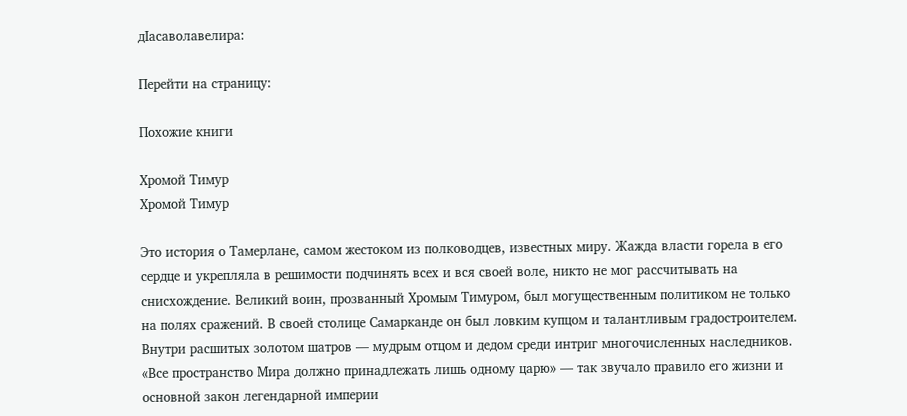дIасаволавелира:

Перейти на страницу:

Похожие книги

Хромой Тимур
Хромой Тимур

Это история о Тамерлане, самом жестоком из полководцев, известных миру. Жажда власти горела в его сердце и укрепляла в решимости подчинять всех и вся своей воле, никто не мог рассчитывать на снисхождение. Великий воин, прозванный Хромым Тимуром, был могущественным политиком не только на полях сражений. В своей столице Самарканде он был ловким купцом и талантливым градостроителем. Внутри расшитых золотом шатров — мудрым отцом и дедом среди интриг многочисленных наследников. «Все пространство Мира должно принадлежать лишь одному царю» — так звучало правило его жизни и основной закон легендарной империи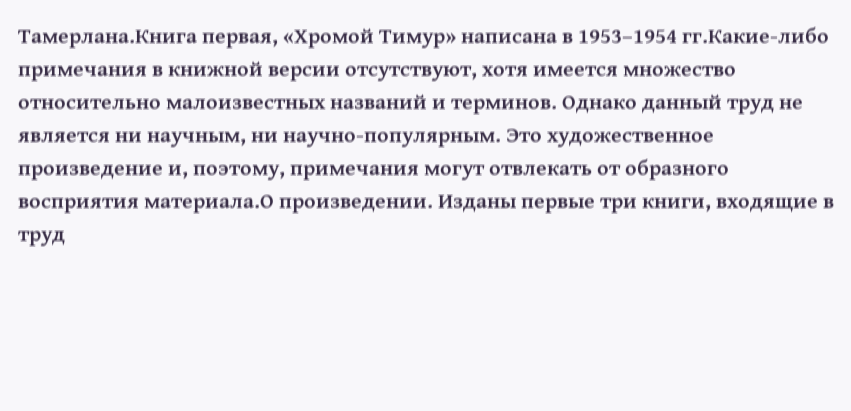Тамерлана.Книга первая, «Хромой Тимур» написана в 1953–1954 гг.Какие-либо примечания в книжной версии отсутствуют, хотя имеется множество относительно малоизвестных названий и терминов. Однако данный труд не является ни научным, ни научно-популярным. Это художественное произведение и, поэтому, примечания могут отвлекать от образного восприятия материала.О произведении. Изданы первые три книги, входящие в труд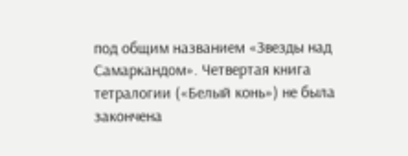под общим названием «Звезды над Самаркандом». Четвертая книга тетралогии («Белый конь») не была закончена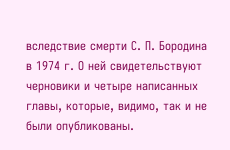вследствие смерти С. П. Бородина в 1974 г. О ней свидетельствуют черновики и четыре написанных главы, которые, видимо, так и не были опубликованы.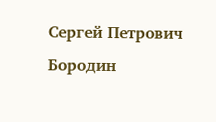Сергей Петрович Бородин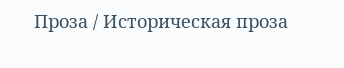Проза / Историческая проза